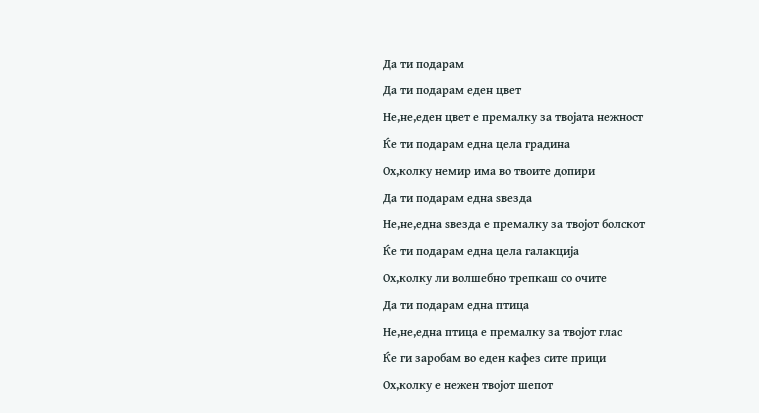Да ти подарам
Да ти подарам еден цвет
Не,не,еден цвет е премалку за твојата нежност
Ќе ти подарам една цела градина
Ох,колку немир има во твоите допири
Да ти подарам една ѕвезда
Не,не,една ѕвезда е премалку за твојот болскот
Ќе ти подарам една цела галакција
Ох,колку ли волшебно трепкаш со очите
Да ти подарам една птица
Не,не,една птица е премалку за твојот глас
Ќе ги заробам во еден кафез сите прици
Ох,колку е нежен твојот шепот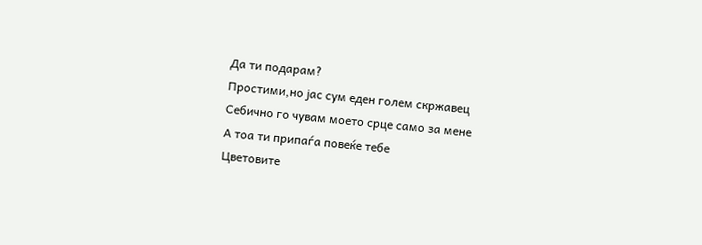Да ти подарам?
Простими,но јас сум еден голем скржавец
Себично го чувам моето срце само за мене
А тоа ти припаѓа повеќе тебе
Цветовите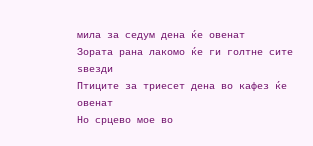мила за седум дена ќе овенат
Зората рана лакомо ќе ги голтне сите ѕвезди
Птиците за триесет дена во кафез ќе овенат
Но срцево мое во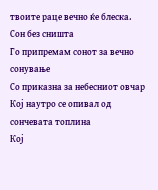твоите раце вечно ќе блеска.
Сон без сништа
Го припремам сонот за вечно сонување
Со приказна за небесниот овчар
Кој наутро се опивал од сончевата топлина
Кој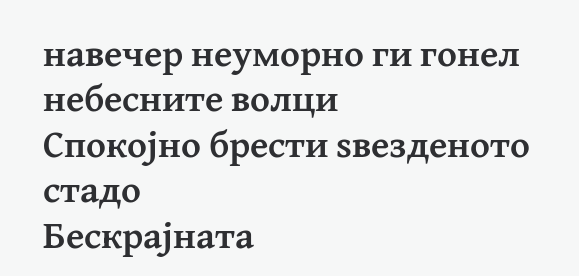навечер неуморно ги гонел небесните волци
Спокојно брести ѕвезденото стадо
Бескрајната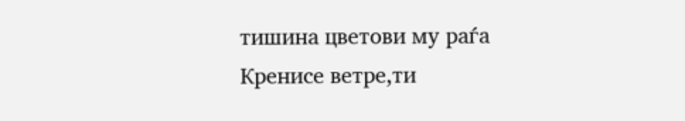тишина цветови му раѓа
Кренисе ветре,ти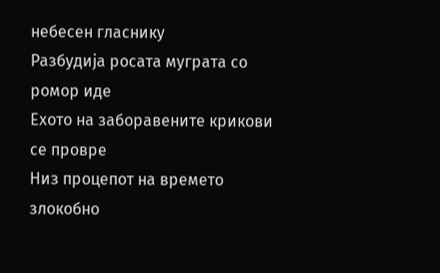небесен гласнику
Разбудија росата муграта со ромор иде
Ехото на заборавените крикови се провре
Низ процепот на времето злокобно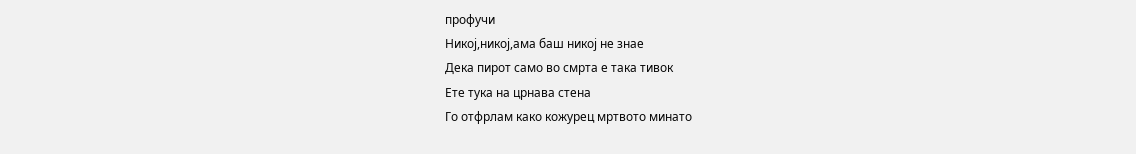профучи
Никој,никој,ама баш никој не знае
Дека пирот само во смрта е така тивок
Ете тука на црнава стена
Го отфрлам како кожурец мртвото минато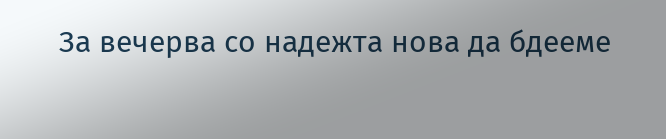За вечерва со надежта нова да бдееме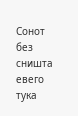Сонот без сништа евего тука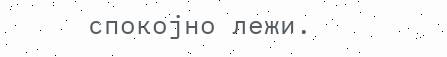спокојно лежи.